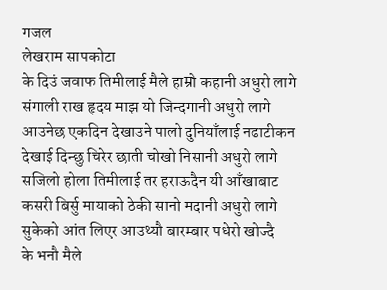गजल
लेखराम सापकोटा
के दिउं जवाफ तिमीलाई मैले हाम्रो कहानी अधुरो लागे
संगाली राख हृदय माझ यो जिन्दगानी अधुरो लागे
आउनेछ एकदिन देखाउने पालो दुनियाँलाई नढाटीकन
देखाई दिन्छु चिरेर छाती चोखो निसानी अधुरो लागे
सजिलो होला तिमीलाई तर हराऊदैन यी आँखाबाट
कसरी बिर्सु मायाको ठेकी सानो मदानी अधुरो लागे
सुकेको आंत लिएर आउथ्यौ बारम्बार पधेरो खोज्दै
के भनौ मैले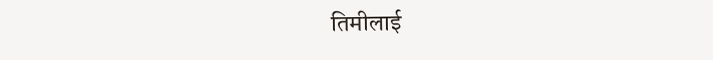तिमीलाई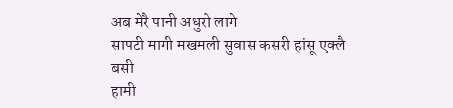अब मेरै पानी अधुरो लागे
सापटी मागी मखमली सुवास कसरी हांसू एक्लै बसी
हामी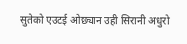सुतेको एउटई ओछ्यान उही सिरानी अधुरो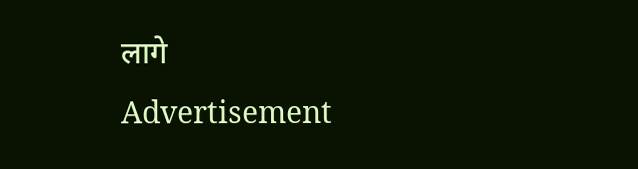लागे
Advertisement